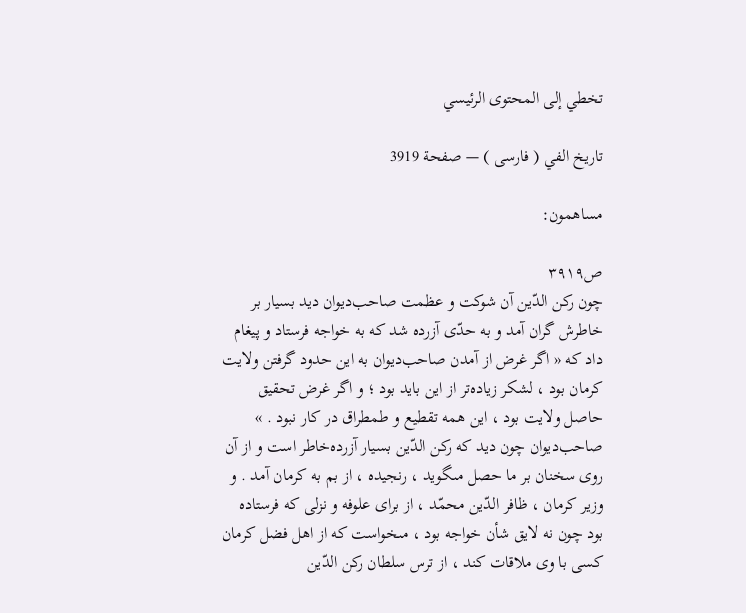تخطي إلى المحتوى الرئيسي

تاريخ الفي ( فارسى ) — صفحة 3919

مساهمون:

ص٣٩١٩
چون ركن الدّين آن شوكت و عظمت صاحب‌ديوان ديد بسيار بر خاطرش گران آمد و به حدّى آزرده شد كه به خواجه فرستاد و پيغام داد كه « اگر غرض از آمدن صاحب‌ديوان به اين حدود گرفتن ولايت كرمان بود ، لشكر زياده‌تر از اين بايد بود ؛ و اگر غرض تحقيق حاصل ولايت بود ، اين همه تقطيع و طمطراق در كار نبود . » صاحب‌ديوان چون ديد كه ركن الدّين بسيار آزرده‌خاطر است و از آن روى سخنان بر ما حصل مىگويد ، رنجيده ، از بم به كرمان آمد . و وزير كرمان ، ظافر الدّين محمّد ، از براى علوفه و نزلى كه فرستاده بود چون نه لايق شأن خواجه بود ، مىخواست كه از اهل فضل كرمان كسى با وى ملاقات كند ، از ترس سلطان ركن الدّين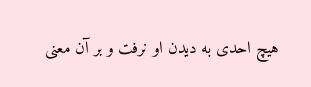هيچ احدى به ديدن او نرفت و بر آن معنى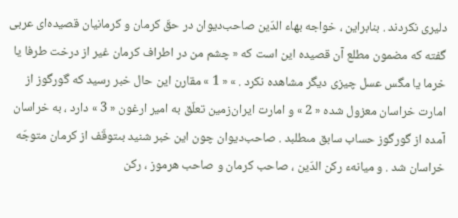دليرى نكردند . بنابراين ، خواجه بهاء الدّين صاحب‌ديوان در حقّ كرمان و كرمانيان قصيده‌اى عربى گفته كه مضمون مطلع آن قصيده اين است كه « چشم من در اطراف كرمان غير از درخت طرفا يا خرما يا مگس عسل چيزى ديگر مشاهده نكرد . » « 1 » مقارن اين حال خبر رسيد كه گورگوز از امارت خراسان معزول شده « 2 » و امارت ايران‌زمين تعلّق به امير ارغون « 3 » دارد ، به خراسان آمده از گورگوز حساب سابق مىطلبد . صاحب‌ديوان چون اين خبر شنيد بىتوقّف از كرمان متوجّه خراسان شد . و ميانهء ركن الدّين ، صاحب كرمان و صاحب هرموز ، ركن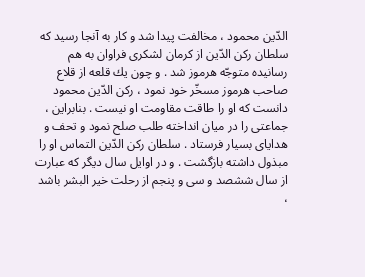الدّين محمود ، مخالفت پيدا شد و كار به آنجا رسيد كه سلطان ركن الدّين از كرمان لشكرى فراوان به هم رسانيده متوجّه هرموز شد . و چون يك قلعه از قلاع صاحب هرموز مسخّر خود نمود ، ركن الدّين محمود دانست كه او را طاقت مقاومت او نيست . بنابراين ، جماعتى را در ميان انداخته طلب صلح نمود و تحف و هداياى بسيار فرستاد . سلطان ركن الدّين التماس او را مبذول داشته بازگشت . و در اوايل سال ديگر كه عبارت از سال ششصد و سى و پنجم از رحلت خير البشر باشد ،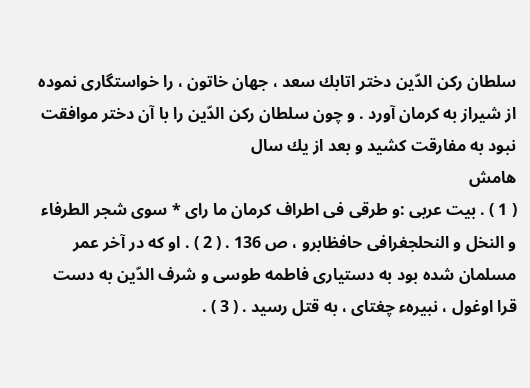سلطان ركن الدّين دختر اتابك سعد ، جهان خاتون ، را خواستگارى نموده از شيراز به كرمان آورد . و چون سلطان ركن الدّين را با آن دختر موافقت نبود به مفارقت كشيد و بعد از يك سال
هامش
( 1 ) . بيت عربى :و طرقى فى اطراف كرمان ما راى * سوى شجر الطرفاء و النخل و النحلجغرافى حافظابرو ، ص 136 . ( 2 ) . او كه در آخر عمر مسلمان شده بود به دستيارى فاطمه طوسى و شرف الدّين به دست قرا اوغول ، نبيرهء چغتاى ، به قتل رسيد . ( 3 ) .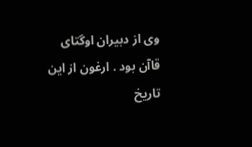وى از دبيران اوگتاى قاآن بود . ارغون از اين تاريخ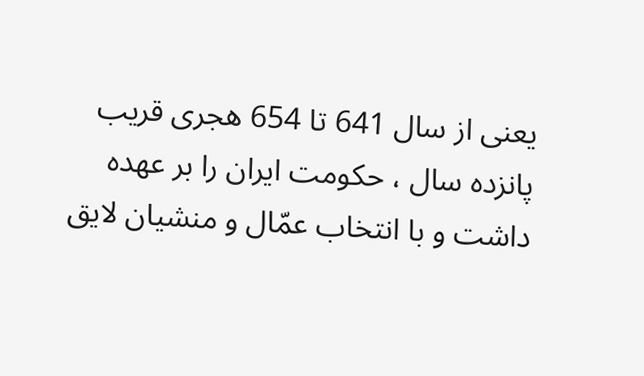يعنى از سال 641 تا 654 هجرى قريب پانزده سال ، حكومت ايران را بر عهده داشت و با انتخاب عمّال و منشيان لايق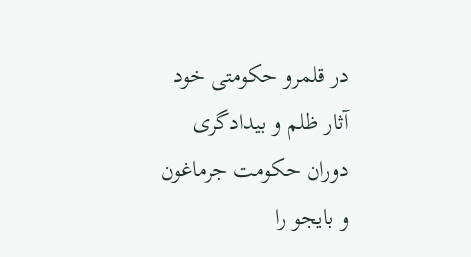در قلمرو حكومتى خود آثار ظلم و بيدادگرى دوران حكومت جرماغون و بايجو را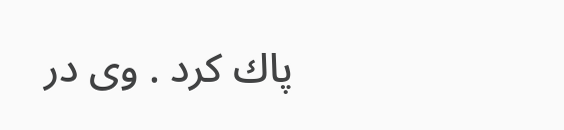پاك كرد . وى در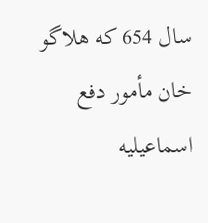سال 654 كه هلاگو خان مأمور دفع اسماعيليه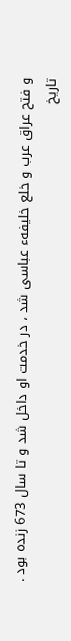و فتح عراق عرب و خلع خليفهء عباسى شد ، در خدمت او داخل شد و تا سال 673 زنده بود .
تاريخ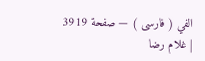الفي ( فارسى ) — صفحة 3919 | غلام رضا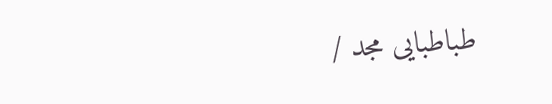طباطبايى مجد /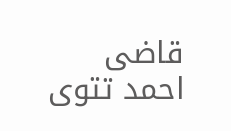قاضى احمد تتوى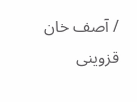/ آصف خان قزوينى